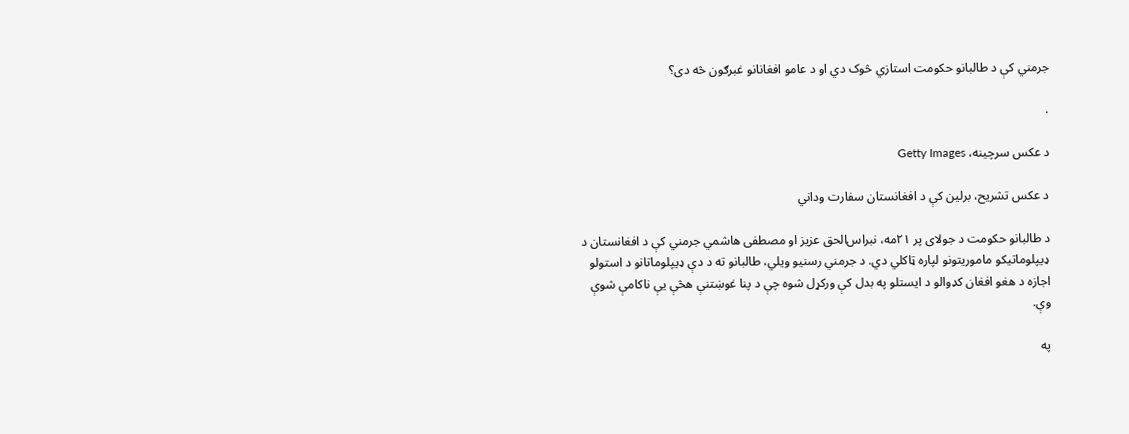جرمني کې د طالبانو حکومت استازي څوک دي او د عامو افغانانو غبرګون څه دی؟

.

د عکس سرچینه، Getty Images

د عکس تشریح، برلین کې د افغانستان سفارت وداني

د طالبانو حکومت د جولای پر ۲۱مه، نبراس‌الحق عزیز او مصطفی هاشمي جرمني کې د افغانستان د ډیپلوماتیکو ماموریتونو لپاره ټاکلي دي. د جرمني رسنیو ویلي، طالبانو ته د دې ډیپلوماتانو د استولو اجازه د هغو افغان کډوالو د ایستلو په بدل کې ورکړل شوه چې د پنا غوښتنې هڅې یې ناکامې شوې وې.

په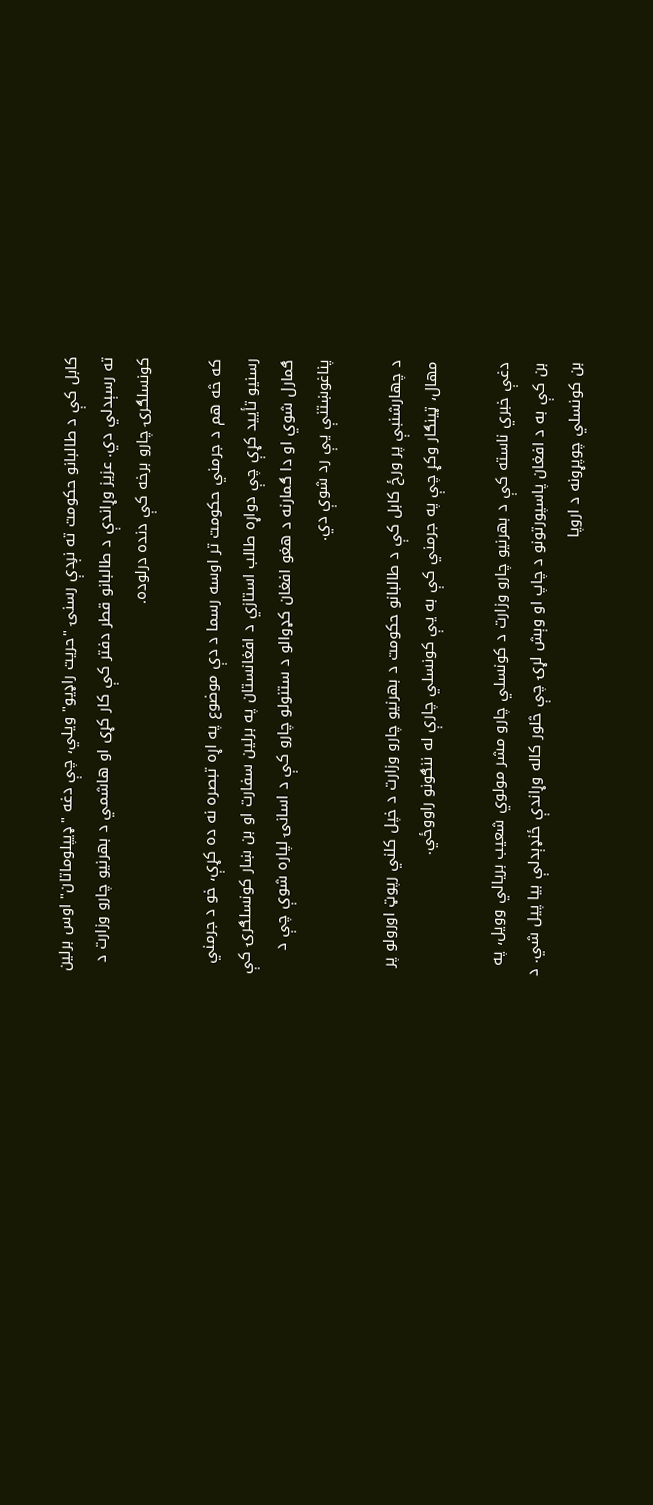کابل کې د طالبانو حکومت ته نږدې رسنۍ "حریت راډیو" ویلي، چې دغه "ډیپلوماتان" اوس برلین ته رسېدلي دي. عزیز وړاندې د طالبانو قطر دفتر کې کار کړی او هاشمي د بهرنیو چارو وزارت د کونسلګرۍ چارو برخه کې دنده درلوده.

که څه هم د جرمني حکومت تر اوسه رسما د دې موضوع په اړه تبصره نه ده کړې، خو د جرمني رسنیو تأیید کړې چې دواړه طالب استازي د افغانستان په برلین سفارت او بن ښار کونسلګرۍ کې ګمارل شوي او دا ګمارنه د هغو افغان کډوالو د ستنولو چارو کې د اسانۍ لپاره شوې چې د پناغوښتنې یې رد شوې دي.

د چهارشنبې پر ورځ کابل کې د طالبانو حکومت د بهرنیو چارو وزارت د خپل کلني رپوټ اورولو پر مهال، ټینګار وکړ چې په جرمني کې به یې کونسلي چارې له ننګونو راووځي.

دغې خبري ناسته کې د بهرنیو چارو وزارت د کونسلي چارو مشر مولوي شعیب بریالي وویل، په بن کې به د افغان پاسپورتونو د چاپ او وېش لړۍ چې څلور کاله وړاندې ځنډېدلې بیا پیل شي. د بن کونسلي چوپړونه د اروپا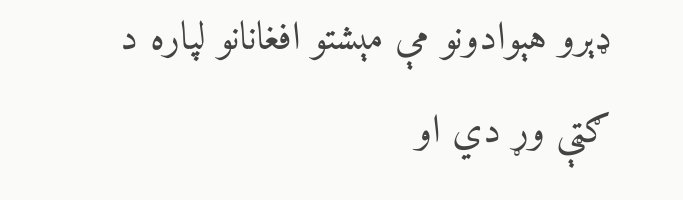ډېرو هېوادونو مې مېشتو افغانانو لپاره د ګټې وړ دي او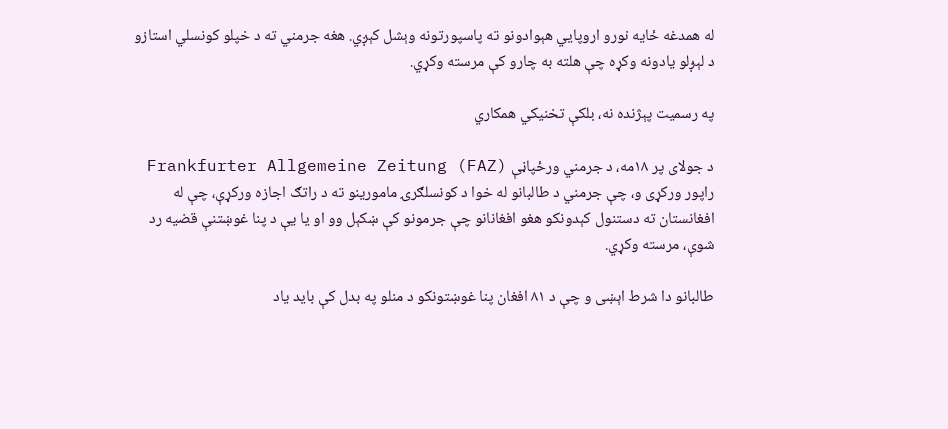له همدغه ځایه نورو اروپايي هېوادونو ته پاسپورتونه وېشل کېږي. هغه جرمني ته د خپلو کونسلي استازو د لېږلو یادونه وکړه چې هلته به چارو کې مرسته وکړي.

په رسمیت پېژنده نه، بلکې تخنیکي همکاري

د جولای پر ۱۸مه، د جرمني ورځپاڼې Frankfurter Allgemeine Zeitung (FAZ) راپور ورکړی و، چې جرمني د طالبانو له خوا د کونسلګرۍ مامورینو ته د راتګ اجازه ورکړې، چې له افغانستان ته دستنول کېدونکو هغو افغانانو چې جرمونو کې ښکېل وو او یا یې د پنا غوښتنې قضیه رد شوې، مرسته وکړي.

طالبانو دا شرط اېښی و چې د ۸۱ افغان پنا غوښتونکو د منلو په بدل کې باید یاد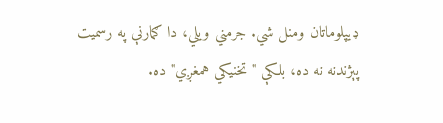ډیپلوماتان ومنل شي. جرمني ویلي، دا ګمارنې په رسميت پېژندنه نه ده، بلکې "تخنیکي همغږي" ده.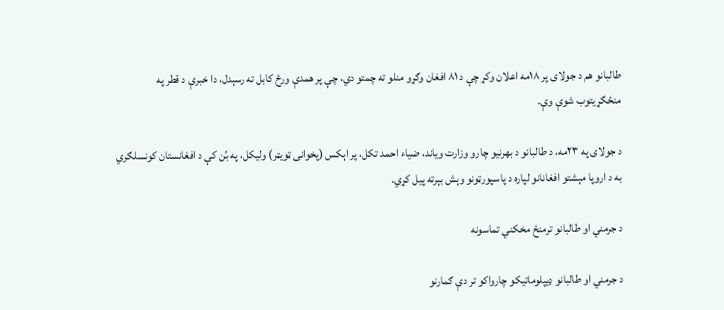طالبانو هم د جولای پر ۱۸مه اعلان وکړ چې د ۸۱ افغان وګړو منلو ته چمتو دي، چې پر همدې ورځ کابل ته رسېدل، دا خبرې د قطر په منځګړیتوب شوې وې.

د جولای په ۲۳مه، د طالبانو د بهرنیو چارو وزارت ویاند، ضیاء احمد تکل، پر اېکس (پخوانی ټویټر) ولیکل، په بُن کې د افغانستان کونسلګري به د اروپا مېشتو افغانانو لپاره د پاسپورټونو وېش بېرته پیل کړي.

د جرمني او طالبانو ترمنځ مخکني تماسونه

د جرمني او طالبانو ډیپلوماتیکو چارواکو تر دې ګمارنو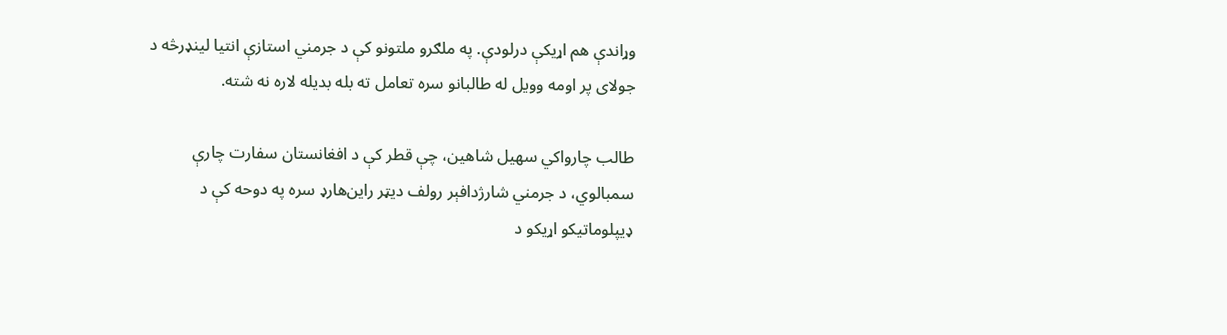وړاندې هم اړیکې درلودې. په ملګرو ملتونو کې د جرمني استازې انتیا لینډرڅه د جولای پر اومه وویل له طالبانو سره تعامل ته بله بدیله لاره نه شته.

طالب چارواکي سهیل شاهین، چې قطر کې د افغانستان سفارت چارې سمبالوي، د جرمني شارژدافېر رولف دیټر راین‌هارډ سره په دوحه کې د ډیپلوماتیکو اړیکو د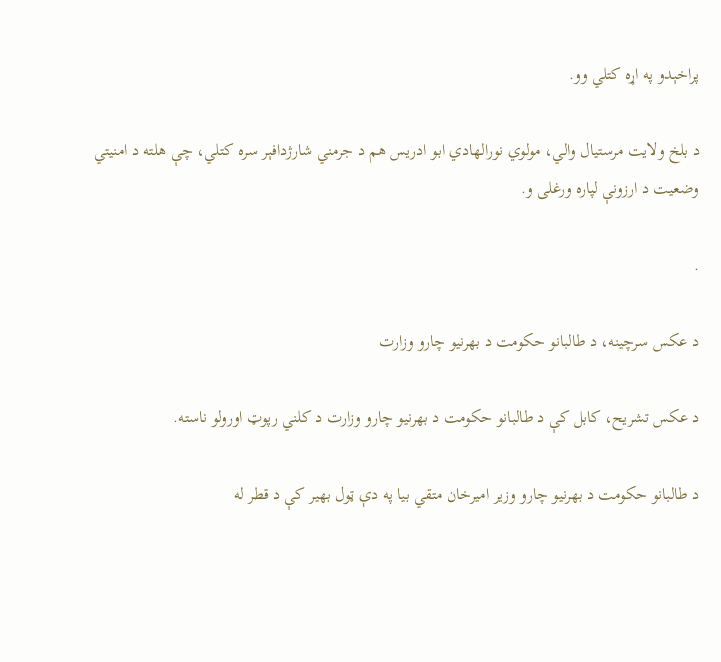پراخېدو په اړه کتلي وو.

د بلخ ولایت مرستیال والي، مولوي نورالهادي ابو ادریس هم د جرمني شارژدافېر سره کتلي، چې هلته د امنیتي وضعیت د ارزونې لپاره ورغلی و.

.

د عکس سرچینه، د طالبانو حکومت د بهرنیو چارو وزارت

د عکس تشریح، کابل کې د طالبانو حکومت د بهرنیو چارو وزارت د کلني رپوټ اورولو ناسته.

د طالبانو حکومت د بهرنیو چارو وزیر امیرخان متقي بیا په دې ټول بهیر کې د قطر له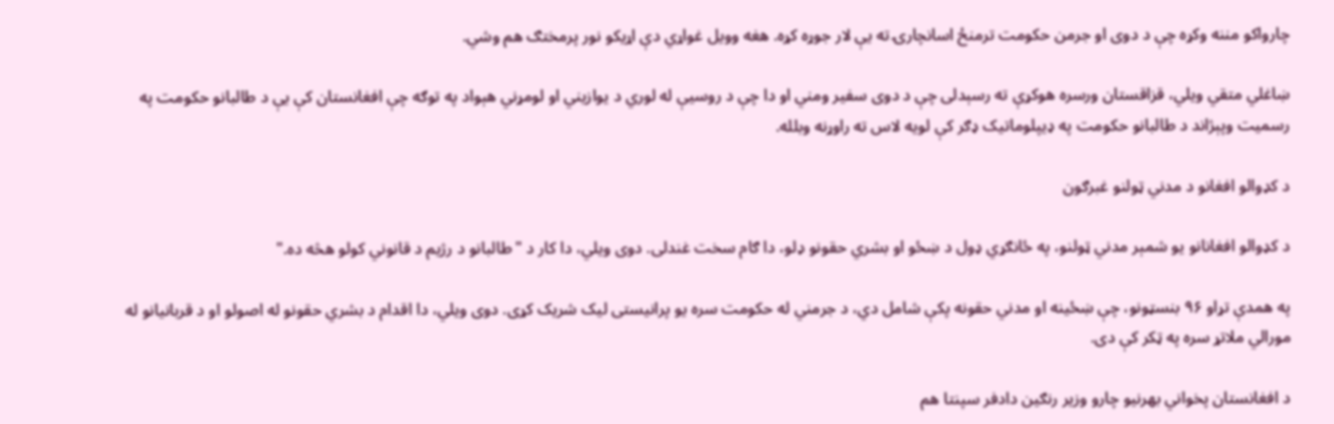چارواکو مننه وکړه چې د دوی او جرمن حکومت ترمنځ اسانچارۍ ته یې لار جوړه کړه. هغه وویل غواړي دې اړیکو نور پرمختګ هم وشي.

ښاغلي متقي ویلي، قزاقستان ورسره هوکړې ته رسېدلی چې د دوی سفیر ومني او دا چې د روسيې له لوري د یوازیني او لومړني هېواد په توګه چې افغانستان کې یې د طالبانو حکومت په رسمیت وپېژاند د طالبانو حکومت په ډیپلوماتیک ډګر کې لویه لاس ته راوړنه وبلله.

د کډوالو افغانو د مدني ټولنو غبرګون

د کډوالو افغانانو یو شمېر مدني ټولنو، په ځانګړي ډول د ښځو او بشري حقونو ډلو، دا ګام سخت غندلی. دوی ویلي، دا کار د "طالبانو د رژيم د قانوني کولو هڅه ده."

په همدې تړاو ۹۶ بنسټونو، چې ښځینه او مدني حقونه پکې شامل دي، د جرمني له حکومت سره یو پرانیستی لیک شریک کړی. دوی ویلي، دا اقدام د بشري حقونو له اصولو او د قربانیانو له مورالي ملاتړ سره په ټکر کې دی.

د افغانستان پخواني بهرنیو چارو وزیر رنګین دادفر سپنتا هم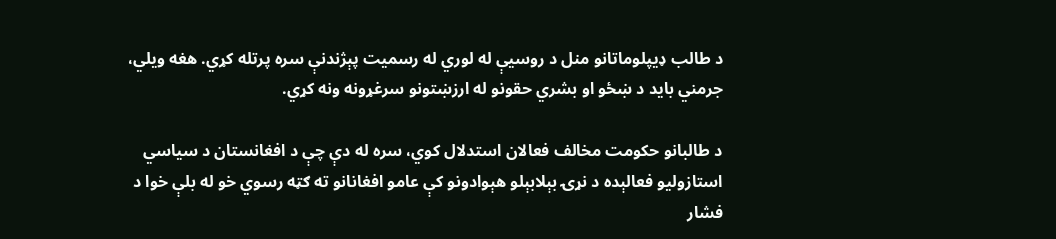د طالب ډیپلوماتانو منل د روسیې له لوري له رسمیت پېژندنې سره پرتله کړي. هغه ویلي، جرمني باید د ښځو او بشري حقونو له ارزښتونو سرغړونه ونه کړي.

د طالبانو حکومت مخالف فعالان استدلال کوي، سره له دې چې د افغانستان د سیاسي استازولیو فعالېده د نړۍ بېلابېلو هېوادونو کې عامو افغانانو ته ګټه رسوي خو له بلې خوا د فشار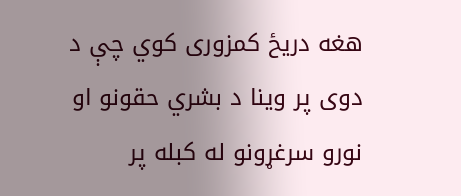هغه دریځ کمزوری کوي چې د دوی پر وینا د بشري حقونو او نورو سرغړونو له کبله پر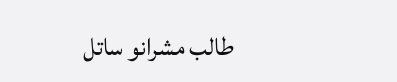طالب مشرانو ساتل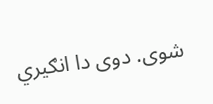شوی. دوی دا انګیري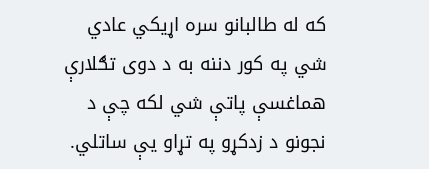که له طالبانو سره اړیکي عادي شي په کور دننه به د دوی تګلارې هماغسې پاتې شي لکه چې د نجونو د زدکړو په تړاو یې ساتلي.